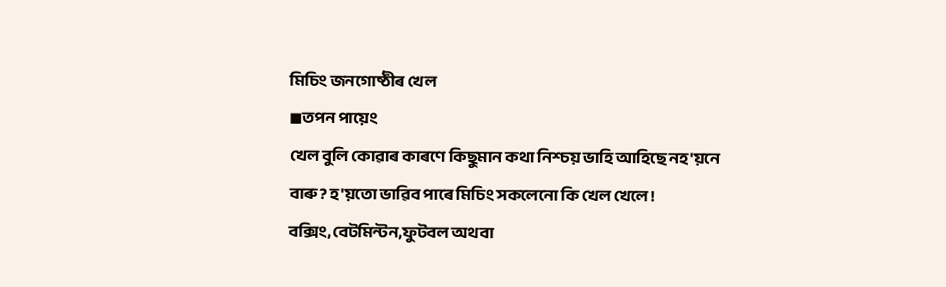মিচিং জনগোষ্ঠীৰ খেল
◼তপন পায়েং
খেল বুলি কোৱাৰ কাৰণে কিছুমান কথা নিশ্চয় ভাহি আহিছে নহ'য়নে বাৰু? হ'য়তো ভাৱিব পাৰে মিচিং সকলেনো কি খেল খেলে ! বক্সিং,বেটমিন্টন,ফুটবল অথবা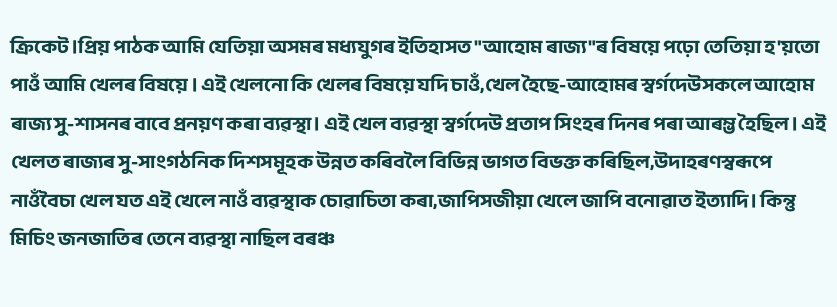ক্ৰিকেট।প্ৰিয় পাঠক আমি যেতিয়া অসমৰ মধ্যযুগৰ ইতিহাসত "আহোম ৰাজ্য"ৰ বিষয়ে পঢ়ো তেতিয়া হ'য়তো পাওঁ আমি খেলৰ বিষয়ে । এই খেলনো কি খেলৰ বিষয়ে যদি চাওঁ,খেল হৈছে-আহোমৰ স্বৰ্গদেউসকলে আহোম ৰাজ্য সু-শাসনৰ বাবে প্ৰনয়ণ কৰা ব্যৱস্থা। এই খেল ব্যৱস্থা স্বৰ্গদেউ প্ৰতাপ সিংহৰ দিনৰ পৰা আৰম্ভ হৈছিল। এই খেলত ৰাজ্যৰ সু-সাংগঠনিক দিশসমূহক উন্নত কৰিবলৈ বিভিন্ন ভাগত বিভক্ত কৰিছিল,উদাহৰণস্বৰূপে নাওঁবৈচা খেল যত এই খেলে নাওঁ ব্যৱস্থাক চোৱাচিতা কৰা,জাপিসজীয়া খেলে জাপি বনোৱাত ইত্যাদি। কিন্তু মিচিং জনজাতিৰ তেনে ব্যৱস্থা নাছিল বৰঞ্চ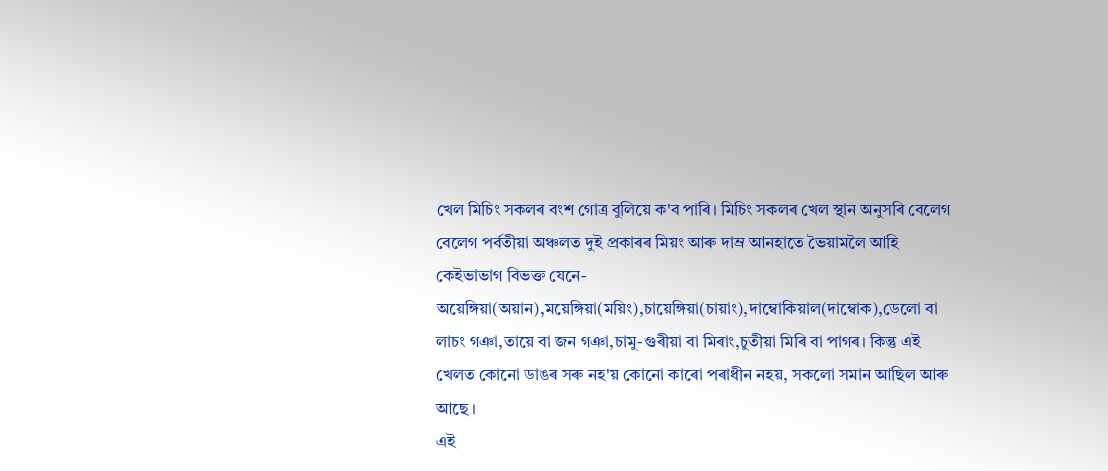খেল মিচিং সকলৰ বংশ গোত্ৰ বুলিয়ে ক'ব পাৰি। মিচিং সকলৰ খেল স্থান অনুসৰি বেলেগ বেলেগ পৰ্বতীয়া অঞ্চলত দুই প্ৰকাৰৰ মিয়ং আৰু দাম্ৰ আনহাতে ভৈয়ামলৈ আহি কেইভাভাগ বিভক্ত যেনে-অয়েঙ্গিয়া(অয়ান),ময়েঙ্গিয়া(ময়িং),চায়েঙ্গিয়া(চায়াং),দাম্বোকিয়াল(দাম্বোক),ডেলো বা লাচং গঞা,তায়ে বা জন গঞা,চামু-গুৰীয়া বা মিৰাং,চুতীয়া মিৰি বা পাগৰ। কিন্তু এই খেলত কোনো ডাঙৰ সৰু নহ'য় কোনো কাৰো পৰাধীন নহয়, সকলো সমান আছিল আৰু আছে ।
এই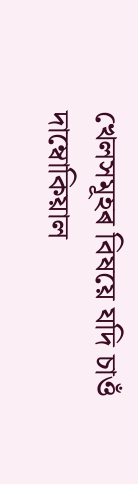খেলসমূহৰ বিষয়ে যদি চাওঁ
দাম্বোকিয়াল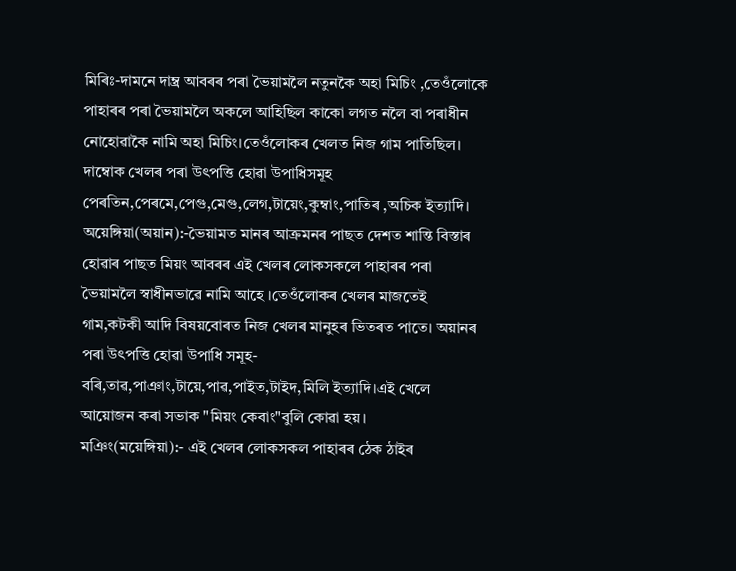মিৰিঃ-দামনে দাম্ব্ৰ আবৰৰ পৰা ভৈয়ামলৈ নতুনকৈ অহা মিচিং ,তেওঁলোকে পাহাৰৰ পৰা ভৈয়ামলৈ অকলে আহিছিল কাকো লগত নলৈ বা পৰাধীন নোহোৱাকৈ নামি অহা মিচিং।তেওঁলোকৰ খেলত নিজ গাম পাতিছিল। দাম্বোক খেলৰ পৰা উৎপত্তি হোৱা উপাধিসমূহ পেৰতিন,পেৰমে,পেগু,মেগু,লেগ,টায়েং,কুম্বাং,পাতিৰ ,অচিক ইত্যাদি।
অয়েঙ্গিয়া(অয়ান):-ভৈয়ামত মানৰ আক্ৰমনৰ পাছত দেশত শান্তি বিস্তাৰ হোৱাৰ পাছত মিয়ং আবৰৰ এই খেলৰ লোকসকলে পাহাৰৰ পৰা ভৈয়ামলৈ স্বাধীনভাৱে নামি আহে ।তেওঁলোকৰ খেলৰ মাজতেই গাম,কটকী আদি বিষয়বোৰত নিজ খেলৰ মানুহৰ ভিতৰত পাতে। অয়ানৰ পৰা উৎপত্তি হোৱা উপাধি সমূহ-বৰি,তাৱ,পাঞাং,টায়ে,পাৱ,পাইত,টাইদ,মিলি ইত্যাদি।এই খেলে আয়োজন কৰা সভাক "মিয়ং কেবাং"বুলি কোৱা হয়।
মঞিং(ময়েঙ্গিয়া):- এই খেলৰ লোকসকল পাহাৰৰ ঠেক ঠাইৰ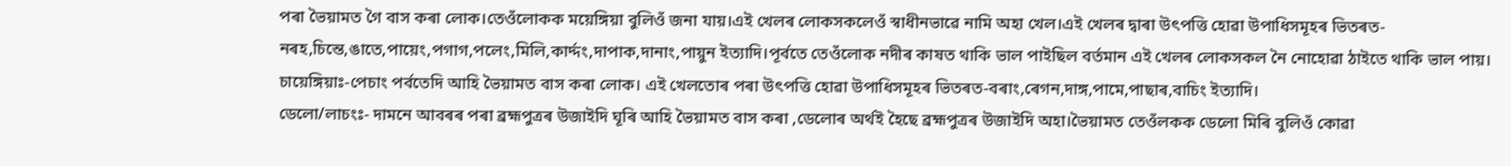পৰা ভৈয়ামত গৈ বাস কৰা লোক।তেওঁলোকক ময়েঙ্গিয়া বুলিওঁ জনা যায়।এই খেলৰ লোকসকলেওঁ স্বাধীনভাৱে নামি অহা খেল।এই খেলৰ দ্বাৰা উৎপত্তি হোৱা উপাধিসমূহৰ ভিতৰত-নৰহ,চিন্তে,ঙাতে,পায়েং,পগাগ,পলেং,মিলি,কাৰ্দ্দং,দাপাক,দানাং,পায়ুন ইত্যাদি।পূৰ্বতে তেওঁলোক নদীৰ কাষত থাকি ভাল পাইছিল বৰ্তমান এই খেলৰ লোকসকল নৈ নোহোৱা ঠাইতে থাকি ভাল পায়।
চায়েঙ্গিয়াঃ-পেচাং পৰ্বতেদি আহি ভৈয়ামত বাস কৰা লোক। এই খেলতোৰ পৰা উৎপত্তি হোৱা উপাধিসমূহৰ ভিতৰত-বৰাং,ৰেগন,দাঙ্গ,পামে,পাছাৰ,বাচিং ইত্যাদি।
ডেলো/লাচংঃ- দামনে আবৰৰ পৰা ব্ৰহ্মপুত্ৰৰ উজাইদি ঘূৰি আহি ভৈয়ামত বাস কৰা ,ডেলোৰ অৰ্থই হৈছে ব্ৰহ্মপুত্ৰৰ উজাইদি অহা।ভৈয়ামত তেওঁলকক ডেলো মিৰি বুলিওঁ কোৱা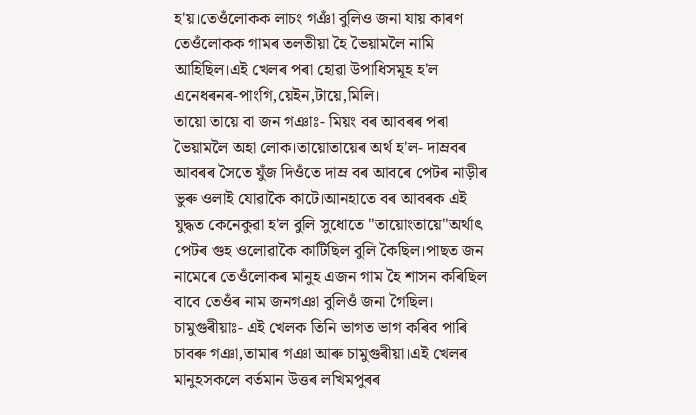হ'য়।তেওঁলোকক লাচং গঞাঁ বুলিও জনা যায় কাৰণ তেওঁলোকক গামৰ তলতীয়া হৈ ভৈয়ামলৈ নামি আহিছিল।এই খেলৰ পৰা হোৱা উপাধিসমূহ হ'ল এনেধৰনৰ-পাংগি,য়েইন,টায়ে,মিলি।
তায়ো তায়ে বা জন গঞাঃ- মিয়ং বৰ আবৰৰ পৰা ভৈয়ামলৈ অহা লোক।তায়োতায়েৰ অৰ্থ হ'ল- দাম্ৰবৰ আবৰৰ সৈতে যুঁজ দিওঁতে দাম্ৰ বৰ আবৰে পেটৰ নাড়ীৰ ভুৰু ওলাই যোৱাকৈ কাটে।আনহাতে বৰ আবৰক এই যুদ্ধত কেনেকুৱা হ'ল বুলি সুধোতে "তায়োংতায়ে"অৰ্থাৎ পেটৰ গুহ ওলোৱাকৈ কাটিছিল বুলি কৈছিল।পাছত জন নামেৰে তেওঁলোকৰ মানুহ এজন গাম হৈ শাসন কৰিছিল বাবে তেওঁৰ নাম জনগঞা বুলিওঁ জনা গৈছিল।
চামুগুৰীয়াঃ- এই খেলক তিনি ভাগত ভাগ কৰিব পাৰি চাবৰু গঞা,তামাৰ গঞা আৰু চামুগুৰীয়া।এই খেলৰ মানুহসকলে বৰ্তমান উত্তৰ লখিমপুৰৰ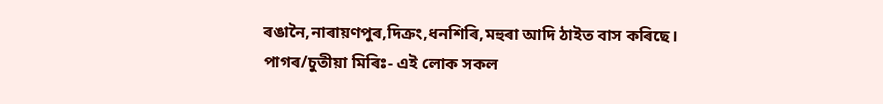ৰঙানৈ,নাৰায়ণপুৰ,দিক্ৰং,ধনশিৰি,মহুৰা আদি ঠাইত বাস কৰিছে।
পাগৰ/চুতীয়া মিৰিঃ- এই লোক সকল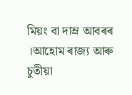মিয়ং বা দাম্ৰ আবৰৰ ।আহোম ৰাজ্য আৰু চুতীয়া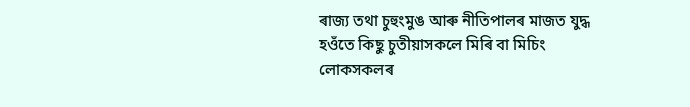ৰাজ্য তথা চুহুংমুঙ আৰু নীতিপালৰ মাজত যুদ্ধ হওঁতে কিছু চুতীয়াসকলে মিৰি বা মিচিং লোকসকলৰ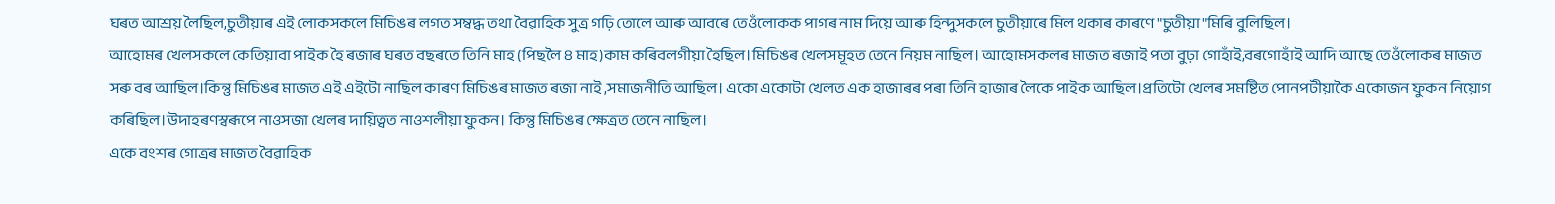ঘৰত আশ্ৰয় লৈছিল,চুতীয়াৰ এই লোকসকলে মিচিঙৰ লগত সম্বদ্ধ তথা বৈৱাহিক সুত্ৰ গঢ়ি তোলে আৰু আবৰে তেওঁলোকক পাগৰ নাম দিয়ে আৰু হিন্দুসকলে চুতীয়াৰে মিল থকাৰ কাৰণে "চুতীয়া"মিৰি বুলিছিল।
আহোমৰ খেলসকলে কেতিয়াবা পাইক হৈ ৰজাৰ ঘৰত বছৰতে তিনি মাহ (পিছলৈ ৪ মাহ)কাম কৰিবলগীয়া হৈছিল।মিচিঙৰ খেলসমূহত তেনে নিয়ম নাছিল। আহোমসকলৰ মাজত ৰজাই পতা বুঢ়া গোহাঁই,বৰগোহাঁই আদি আছে তেওঁলোকৰ মাজত সৰু বৰ আছিল।কিন্তু মিচিঙৰ মাজত এই এইটো নাছিল কাৰণ মিচিঙৰ মাজত ৰজা নাই ,সমাজনীতি আছিল। একো একোটা খেলত এক হাজাৰৰ পৰা তিনি হাজাৰ লৈকে পাইক আছিল।প্ৰতিটো খেলৰ সমষ্টিত পোনপটীয়াকৈ একোজন ফুকন নিয়োগ কৰিছিল।উদাহৰণস্বৰূপে নাওসজা খেলৰ দায়িত্বত নাওশলীয়া ফুকন। কিন্তু মিচিঙৰ ক্ষেত্ৰত তেনে নাছিল।
একে বংশৰ গোত্ৰৰ মাজত বৈৱাহিক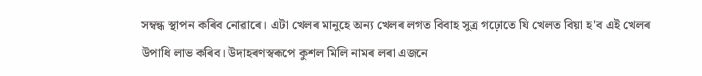সম্বন্ধ স্থাপন কৰিব নোৱাৰে। এটা খেলৰ মানুহে অন্য খেলৰ লগত বিবাহ সুত্ৰ গঢ়োতে যি খেলত বিয়া হ'ব এই খেলৰ উপাধি লাভ কৰিব। উদাহৰণস্বৰূপে কুশল মিলি নামৰ লৰা এজনে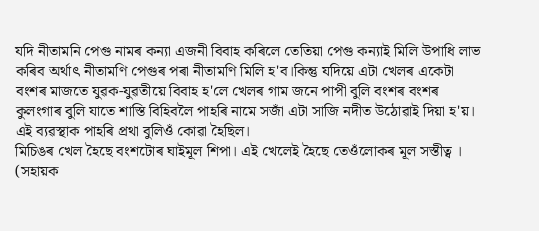যদি নীতামনি পেগু নামৰ কন্যা এজনী বিবাহ কৰিলে তেতিয়া পেগু কন্যাই মিলি উপাধি লাভ কৰিব অৰ্থাৎ নীতামণি পেগুৰ পৰা নীতামণি মিলি হ'ব।কিন্তু যদিয়ে এটা খেলৰ একেটা বংশৰ মাজতে যুৱক-যুৱতীয়ে বিবাহ হ'লে খেলৰ গাম জনে পাপী বুলি বংশৰ বংশৰ কুলংগাৰ বুলি যাতে শাস্তি বিহিবলৈ পাহৰি নামে সজাঁ এটা সাজি নদীত উঠোৱাই দিয়া হ'য়। এই ব্যৱস্থাক পাহৰি প্ৰথা বুলিওঁ কোৱা হৈছিল।
মিচিঙৰ খেল হৈছে বংশটোৰ ঘাইমূল শিপা। এই খেলেই হৈছে তেওঁলোকৰ মূল সস্তীত্ব ।
(সহায়ক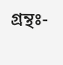গ্ৰন্থঃ-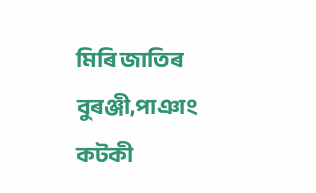মিৰি জাতিৰ বুৰঞ্জী,পাঞাং কটকী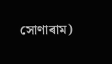সোণাৰাম)